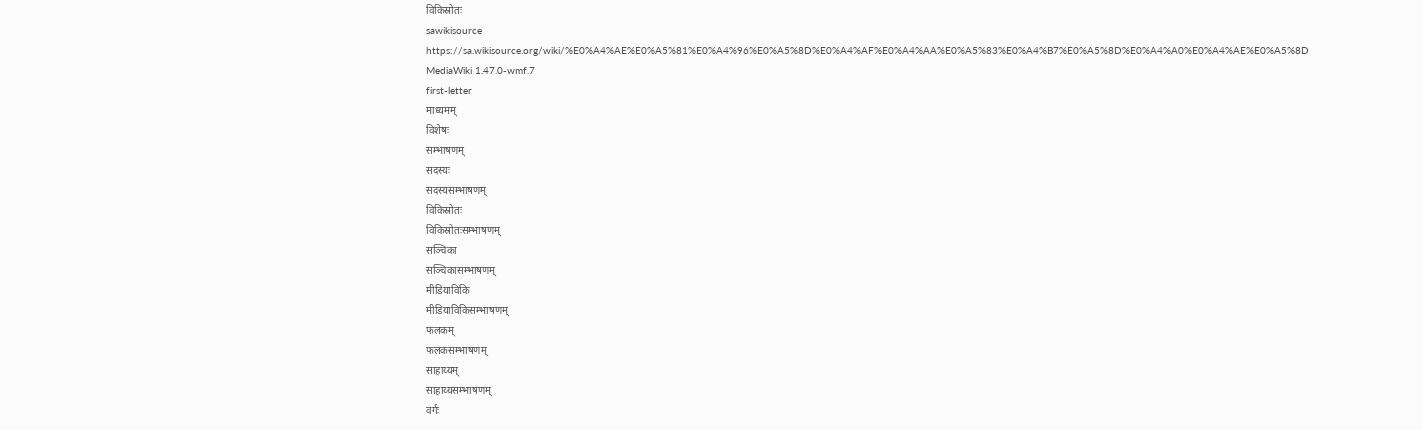विकिस्रोतः
sawikisource
https://sa.wikisource.org/wiki/%E0%A4%AE%E0%A5%81%E0%A4%96%E0%A5%8D%E0%A4%AF%E0%A4%AA%E0%A5%83%E0%A4%B7%E0%A5%8D%E0%A4%A0%E0%A4%AE%E0%A5%8D
MediaWiki 1.47.0-wmf.7
first-letter
माध्यमम्
विशेषः
सम्भाषणम्
सदस्यः
सदस्यसम्भाषणम्
विकिस्रोतः
विकिस्रोतःसम्भाषणम्
सञ्चिका
सञ्चिकासम्भाषणम्
मीडियाविकि
मीडियाविकिसम्भाषणम्
फलकम्
फलकसम्भाषणम्
साहाय्यम्
साहाय्यसम्भाषणम्
वर्गः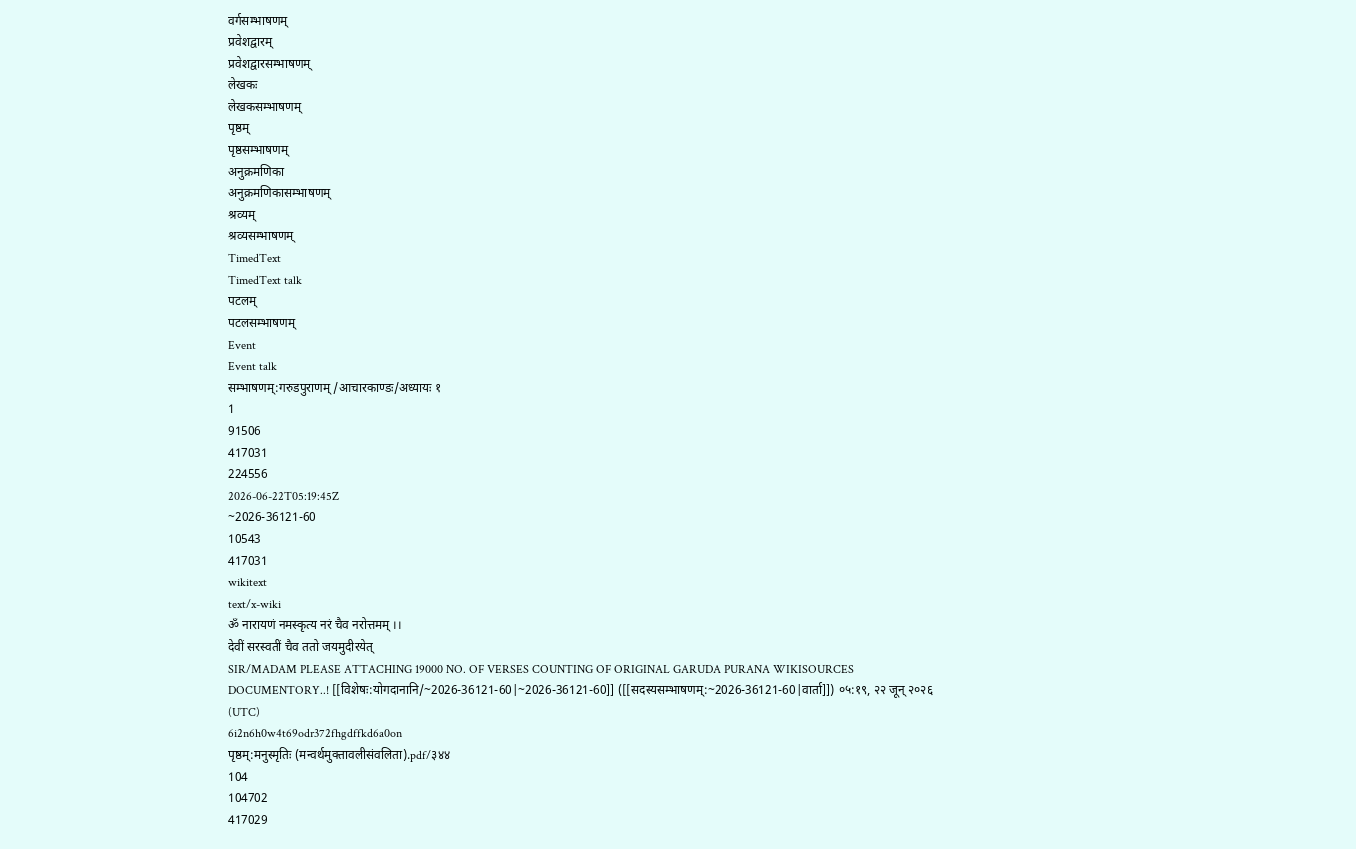वर्गसम्भाषणम्
प्रवेशद्वारम्
प्रवेशद्वारसम्भाषणम्
लेखकः
लेखकसम्भाषणम्
पृष्ठम्
पृष्ठसम्भाषणम्
अनुक्रमणिका
अनुक्रमणिकासम्भाषणम्
श्रव्यम्
श्रव्यसम्भाषणम्
TimedText
TimedText talk
पटलम्
पटलसम्भाषणम्
Event
Event talk
सम्भाषणम्:गरुडपुराणम्/आचारकाण्डः/अध्यायः १
1
91506
417031
224556
2026-06-22T05:19:45Z
~2026-36121-60
10543
417031
wikitext
text/x-wiki
ॐ नारायणं नमस्कृत्य नरं चैव नरोत्तमम् ।।
देवीं सरस्वतीं चैव ततो जयमुदीरयेत्
SIR/MADAM PLEASE ATTACHING 19000 NO. OF VERSES COUNTING OF ORIGINAL GARUDA PURANA WIKISOURCES DOCUMENTORY..! [[विशेषः:योगदानानि/~2026-36121-60|~2026-36121-60]] ([[सदस्यसम्भाषणम्:~2026-36121-60|वार्ता]]) ०५:१९, २२ जून् २०२६ (UTC)
6i2n6h0w4t69odr372fhgdffkd6a0on
पृष्ठम्:मनुस्मृतिः (मन्वर्थमुक्तावलीसंवलिता).pdf/३४४
104
104702
417029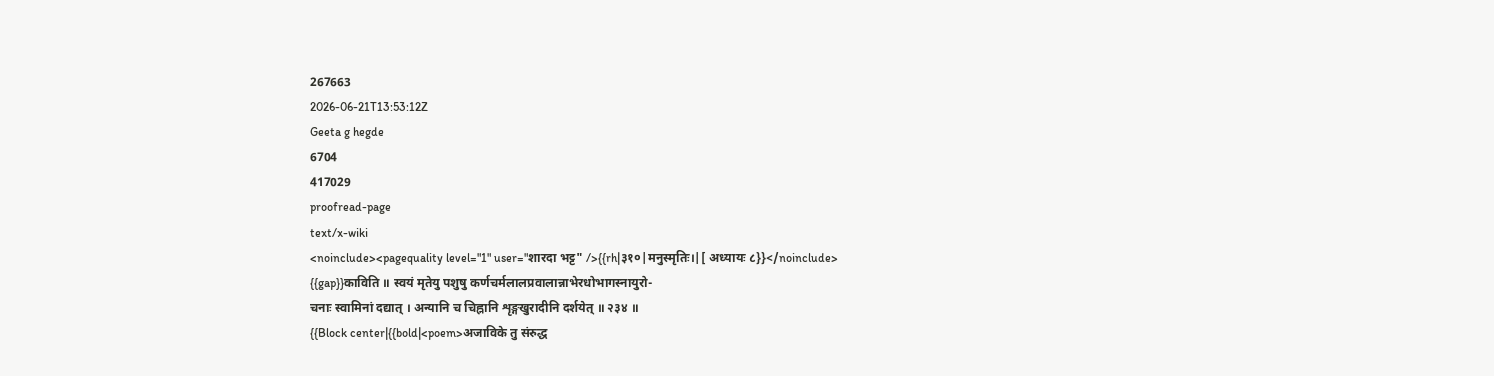267663
2026-06-21T13:53:12Z
Geeta g hegde
6704
417029
proofread-page
text/x-wiki
<noinclude><pagequality level="1" user="शारदा भट्ट" />{{rh|३१०|मनुस्मृतिः।|[ अध्यायः ८}}</noinclude>
{{gap}}काविति ॥ स्वयं मृतेयु पशुषु कर्णचर्मलालप्रवालान्नाभेरधोभागस्नायुरो-
चनाः स्वामिनां दद्यात् । अन्यानि च चिह्नानि शृङ्गखुरादीनि दर्शयेत् ॥ २३४ ॥
{{Block center|{{bold|<poem>अजाविके तु संरुद्ध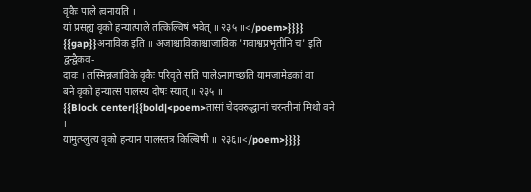वृकैः पाले त्वनायति ।
यां प्रसह्य वृको हन्यात्पाले तत्किल्विषं भवेत् ॥ २३५ ॥</poem>}}}}
{{gap}}अनाविक इति ॥ अजाश्चाविकाश्चाजाविक 'गवाश्वप्रभृतीनि च' इति द्वन्द्वैकव-
दावः । तस्मिन्नजाविके वृकैः परिवृते सति पालेऽनागच्छति यामजामेडकां वा
बने वृको हन्यात्स पालस्य दोषः स्यात् ॥ २३५ ॥
{{Block center|{{bold|<poem>तासां चेदवरुद्धानां चरन्तीनां मिथो वने ।
यामुत्प्लुत्य वृको हन्यान पालस्तत्र किल्बिषी ॥ २३६॥</poem>}}}}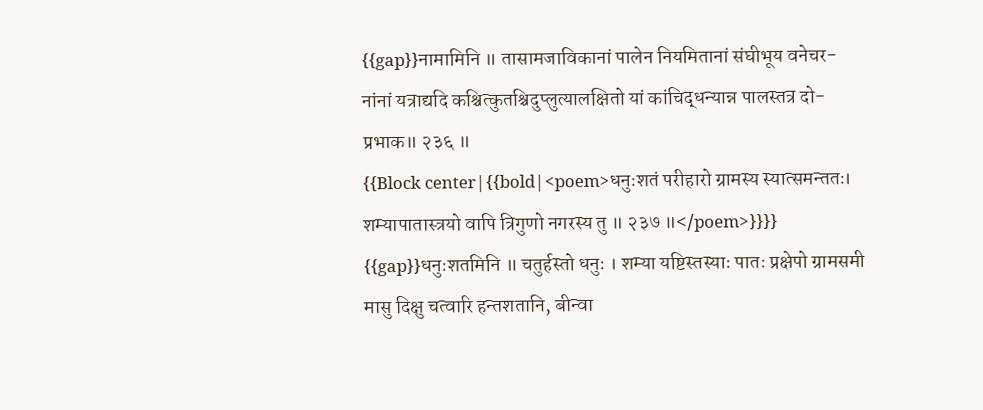{{gap}}नामामिनि ॥ तासामजाविकानां पालेन नियमितानां संघीभूय वनेचर-
नांनां यत्राद्यदि कश्चित्कुतश्चिदुप्लुत्यालक्षितो यां कांचिद्धन्यान्न पालस्तत्र दो-
प्रभाक॥ २३६ ॥
{{Block center|{{bold|<poem>धनुःशतं परीहारो ग्रामस्य स्यात्समन्ततः।
शम्यापातास्त्रयो वापि त्रिगुणो नगरस्य तु ॥ २३७ ॥</poem>}}}}
{{gap}}धनुःशतमिनि ॥ चतुर्हस्तो धनुः । शम्या यष्टिस्तस्याः पातः प्रक्षेपो ग्रामसमी
मासु दिक्षु चत्वारि हन्तशतानि, बीन्वा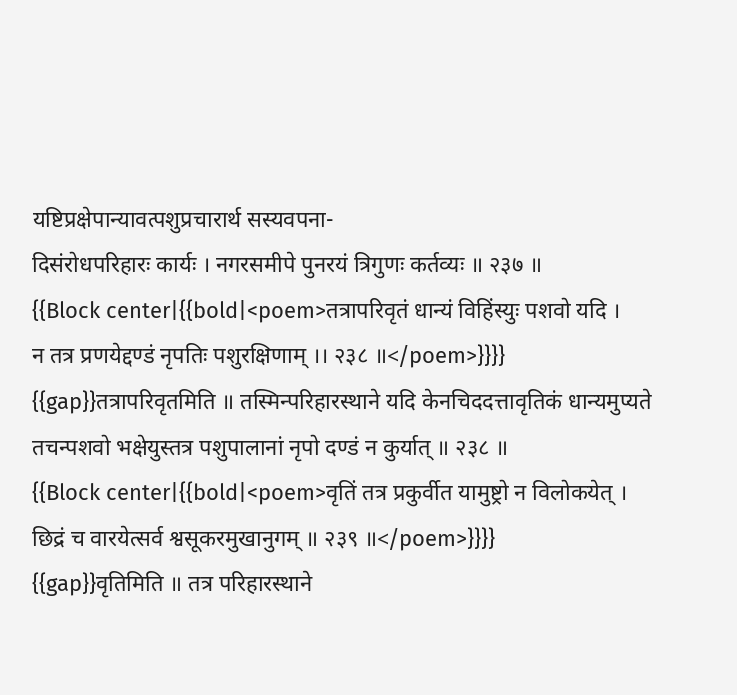यष्टिप्रक्षेपान्यावत्पशुप्रचारार्थ सस्यवपना-
दिसंरोधपरिहारः कार्यः । नगरसमीपे पुनरयं त्रिगुणः कर्तव्यः ॥ २३७ ॥
{{Block center|{{bold|<poem>तत्रापरिवृतं धान्यं विहिंस्युः पशवो यदि ।
न तत्र प्रणयेद्दण्डं नृपतिः पशुरक्षिणाम् ।। २३८ ॥</poem>}}}}
{{gap}}तत्रापरिवृतमिति ॥ तस्मिन्परिहारस्थाने यदि केनचिददत्तावृतिकं धान्यमुप्यते
तचन्पशवो भक्षेयुस्तत्र पशुपालानां नृपो दण्डं न कुर्यात् ॥ २३८ ॥
{{Block center|{{bold|<poem>वृतिं तत्र प्रकुर्वीत यामुष्ट्रो न विलोकयेत् ।
छिद्रं च वारयेत्सर्व श्वसूकरमुखानुगम् ॥ २३९ ॥</poem>}}}}
{{gap}}वृतिमिति ॥ तत्र परिहारस्थाने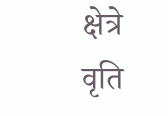क्षेत्रे वृति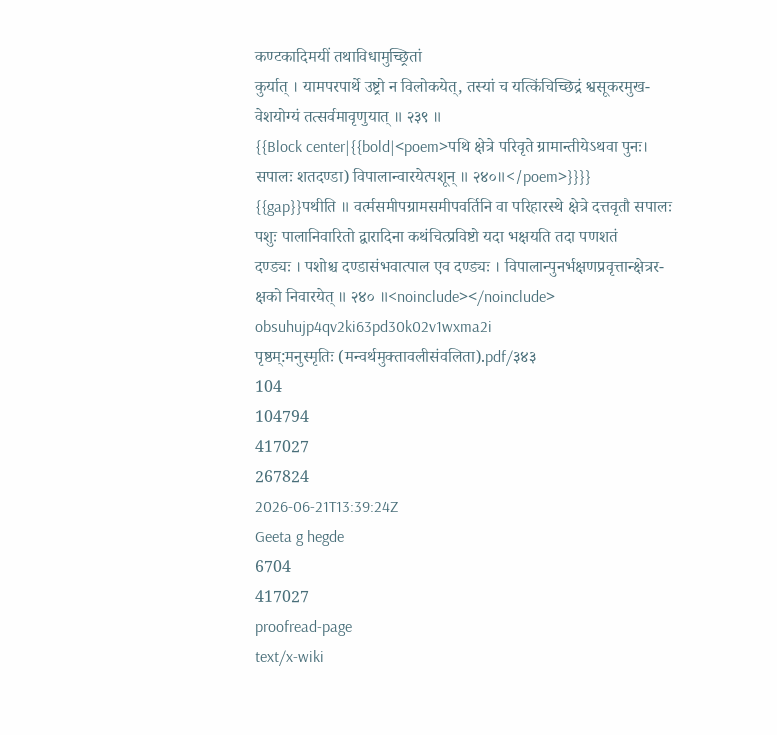कण्टकादिमयीं तथाविधामुच्छ्रितां
कुर्यात् । यामपरपार्थे उष्ट्रो न विलोकयेत्, तस्यां च यत्किंचिच्छिद्रं श्वसूकरमुख-
वेशयोग्यं तत्सर्वमावृणुयात् ॥ २३९ ॥
{{Block center|{{bold|<poem>पथि क्षेत्रे परिवृते ग्रामान्तीयेऽथवा पुनः।
सपालः शतदण्डा) विपालान्वारयेत्पशून् ॥ २४०॥</poem>}}}}
{{gap}}पथीति ॥ वर्त्मसमीपग्रामसमीपवर्तिनि वा परिहारस्थे क्षेत्रे दत्तवृतौ सपालः
पशुः पालानिवारितो द्वारादिना कथंचित्प्रविष्टो यदा भक्षयति तदा पणशतं
दण्ड्यः । पशोश्च दण्डासंभवात्पाल एव दण्ड्यः । विपालान्पुनर्भक्षणप्रवृत्तान्क्षेत्रर-
क्षको निवारयेत् ॥ २४० ॥<noinclude></noinclude>
obsuhujp4qv2ki63pd30k02v1wxma2i
पृष्ठम्:मनुस्मृतिः (मन्वर्थमुक्तावलीसंवलिता).pdf/३४३
104
104794
417027
267824
2026-06-21T13:39:24Z
Geeta g hegde
6704
417027
proofread-page
text/x-wiki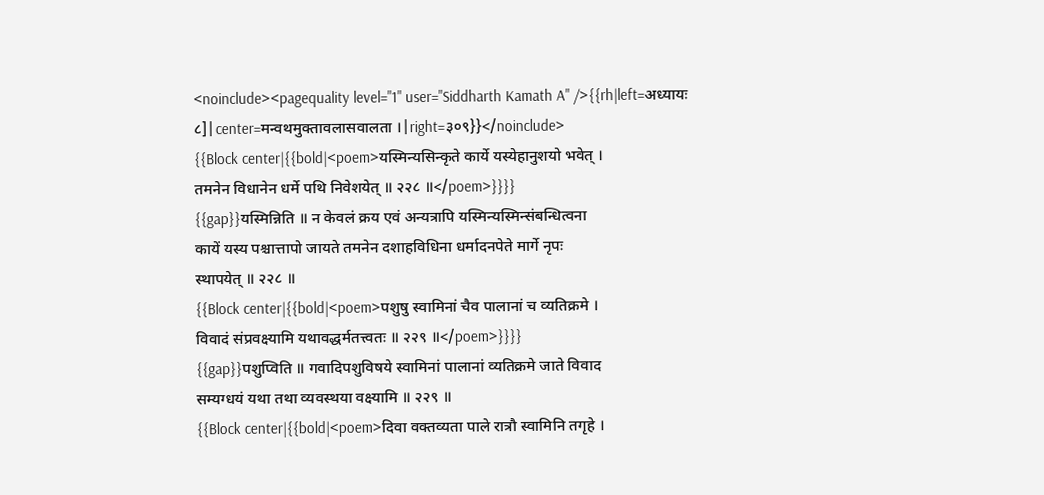<noinclude><pagequality level="1" user="Siddharth Kamath A" />{{rh|left=अध्यायः ८]|center=मन्वथमुक्तावलासवालता ।|right=३०९}}</noinclude>
{{Block center|{{bold|<poem>यस्मिन्यसिन्कृते कार्ये यस्येहानुशयो भवेत् ।
तमनेन विधानेन धर्मे पथि निवेशयेत् ॥ २२८ ॥</poem>}}}}
{{gap}}यस्मिन्निति ॥ न केवलं क्रय एवं अन्यत्रापि यस्मिन्यस्मिन्संबन्धित्वना
कायें यस्य पश्चात्तापो जायते तमनेन दशाहविधिना धर्मादनपेते मार्गे नृपः
स्थापयेत् ॥ २२८ ॥
{{Block center|{{bold|<poem>पशुषु स्वामिनां चैव पालानां च व्यतिक्रमे ।
विवादं संप्रवक्ष्यामि यथावद्धर्मतत्त्वतः ॥ २२९ ॥</poem>}}}}
{{gap}}पशुप्विति ॥ गवादिपशुविषये स्वामिनां पालानां व्यतिक्रमे जाते विवाद
सम्यग्धयं यथा तथा व्यवस्थया वक्ष्यामि ॥ २२९ ॥
{{Block center|{{bold|<poem>दिवा वक्तव्यता पाले रात्रौ स्वामिनि तगृहे ।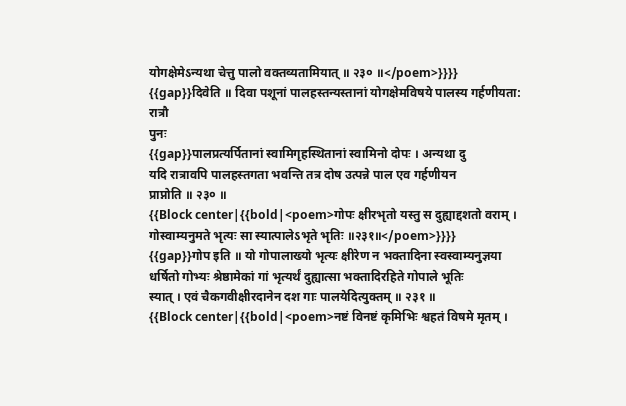योगक्षेमेऽन्यथा चेत्तु पालो वक्तव्यतामियात् ॥ २३० ॥</poem>}}}}
{{gap}}दिवेति ॥ दिवा पशूनां पालहस्तन्यस्तानां योगक्षेमविषये पालस्य गर्हणीयता:
रात्रौ
पुनः
{{gap}}पालप्रत्यर्पितानां स्वामिगृहस्थितानां स्वामिनो दोपः । अन्यथा दु
यदि रात्रावपि पालहस्तगता भवन्ति तत्र दोष उत्पन्ने पाल एव गर्हणीयन
प्राप्नोति ॥ २३० ॥
{{Block center|{{bold|<poem>गोपः क्षीरभृतो यस्तु स दुह्याद्दशतो वराम् ।
गोस्वाम्यनुमते भृत्यः सा स्यात्पालेऽभृते भृतिः ॥२३१॥</poem>}}}}
{{gap}}गोप इति ॥ यो गोपालाख्यो भृत्यः क्षीरेण न भक्तादिना स्वस्वाम्यनुज्ञया
धर्षितो गोभ्यः श्रेष्ठामेकां गां भृत्यर्थं दुह्यात्सा भक्तादिरहिते गोपाले भूतिः
स्यात् । एवं चैकगवीक्षीरदानेन दश गाः पालयेदित्युक्तम् ॥ २३१ ॥
{{Block center|{{bold|<poem>नष्टं विनष्टं कृमिभिः श्वहतं विषमे मृतम् ।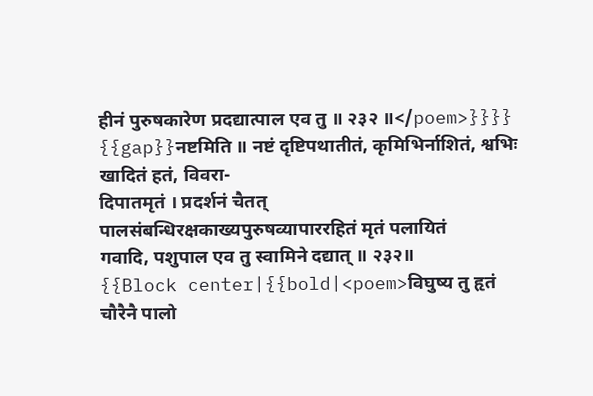हीनं पुरुषकारेण प्रदद्यात्पाल एव तु ॥ २३२ ॥</poem>}}}}
{{gap}}नष्टमिति ॥ नष्टं दृष्टिपथातीतं, कृमिभिर्नाशितं, श्वभिः खादितं हतं, विवरा-
दिपातमृतं । प्रदर्शनं चैतत् पालसंबन्धिरक्षकाख्यपुरुषव्यापाररहितं मृतं पलायितं
गवादि, पशुपाल एव तु स्वामिने दद्यात् ॥ २३२॥
{{Block center|{{bold|<poem>विघुष्य तु हृतं चौरैनै पालो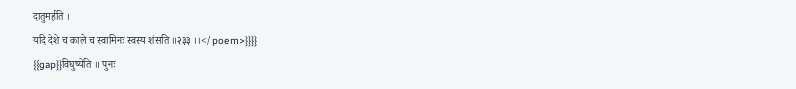दातुमर्हति ।
यदि देशे च काले च स्वामिनः स्वस्य शंसति ॥२३३ ।।</poem>}}}}
{{gap}}विघुष्येति ॥ पुनः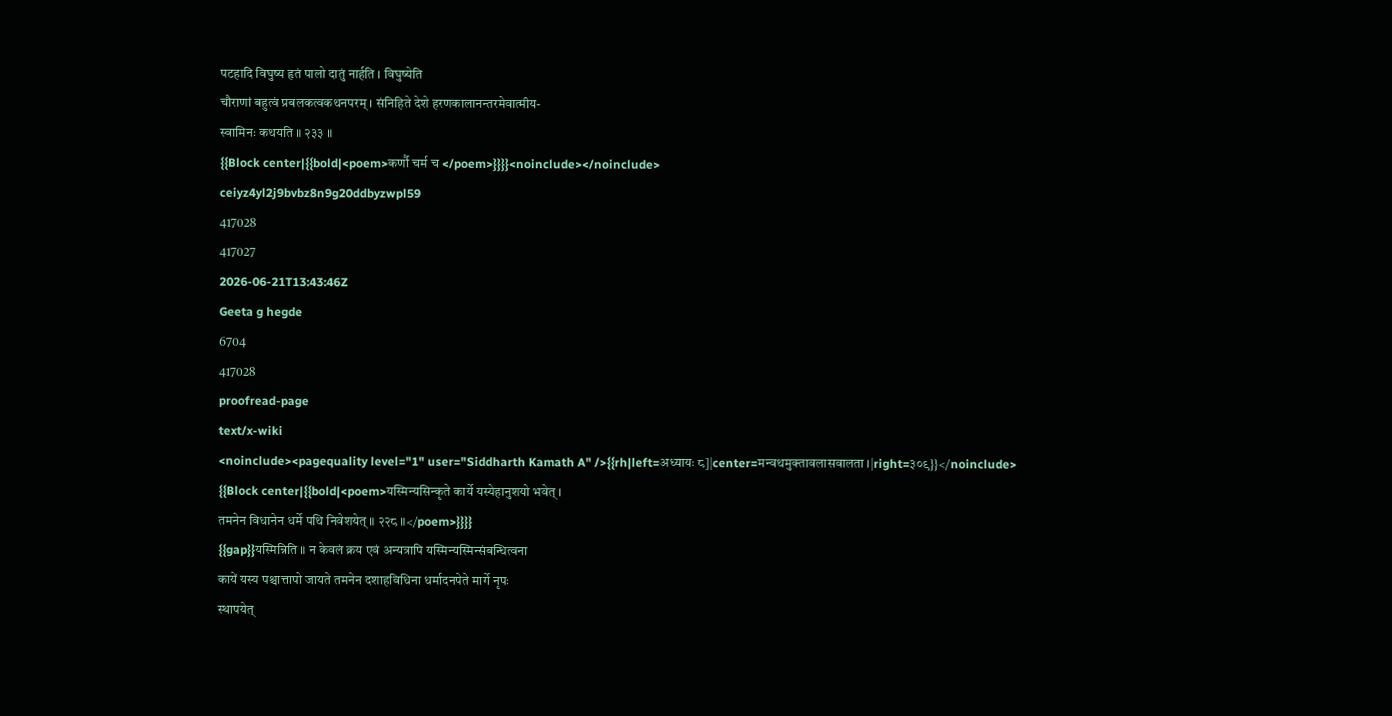पटहादि विघुष्य हृतं पालो दातुं नार्हति । विघुष्येति
चौराणां बहुत्वं प्रबलकत्वकथनपरम् । संनिहिते देशे हरणकालानन्तरमेवात्मीय-
स्वामिनः कथयति ॥ २३३ ॥
{{Block center|{{bold|<poem>कर्णौ चर्म च </poem>}}}}<noinclude></noinclude>
ceiyz4yl2j9bvbz8n9g20ddbyzwpl59
417028
417027
2026-06-21T13:43:46Z
Geeta g hegde
6704
417028
proofread-page
text/x-wiki
<noinclude><pagequality level="1" user="Siddharth Kamath A" />{{rh|left=अध्यायः ८]|center=मन्वथमुक्तावलासवालता ।|right=३०९}}</noinclude>
{{Block center|{{bold|<poem>यस्मिन्यसिन्कृते कार्ये यस्येहानुशयो भवेत् ।
तमनेन विधानेन धर्मे पथि निवेशयेत् ॥ २२८ ॥</poem>}}}}
{{gap}}यस्मिन्निति ॥ न केवलं क्रय एवं अन्यत्रापि यस्मिन्यस्मिन्संबन्धित्वना
कायें यस्य पश्चात्तापो जायते तमनेन दशाहविधिना धर्मादनपेते मार्गे नृपः
स्थापयेत्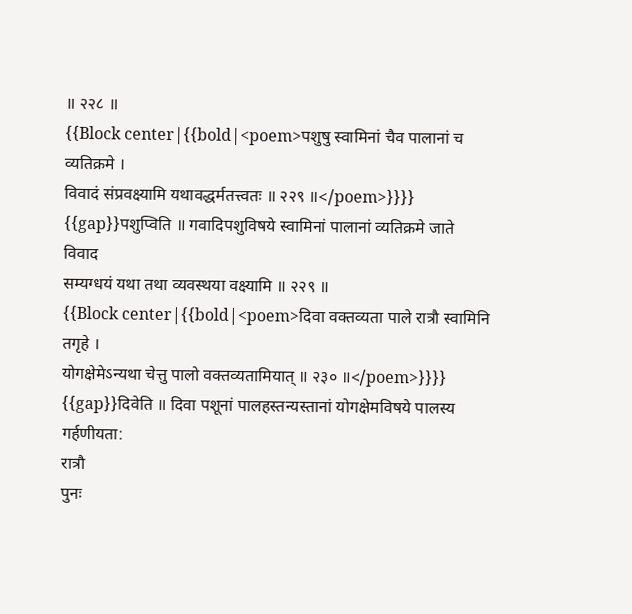॥ २२८ ॥
{{Block center|{{bold|<poem>पशुषु स्वामिनां चैव पालानां च व्यतिक्रमे ।
विवादं संप्रवक्ष्यामि यथावद्धर्मतत्त्वतः ॥ २२९ ॥</poem>}}}}
{{gap}}पशुप्विति ॥ गवादिपशुविषये स्वामिनां पालानां व्यतिक्रमे जाते विवाद
सम्यग्धयं यथा तथा व्यवस्थया वक्ष्यामि ॥ २२९ ॥
{{Block center|{{bold|<poem>दिवा वक्तव्यता पाले रात्रौ स्वामिनि तगृहे ।
योगक्षेमेऽन्यथा चेत्तु पालो वक्तव्यतामियात् ॥ २३० ॥</poem>}}}}
{{gap}}दिवेति ॥ दिवा पशूनां पालहस्तन्यस्तानां योगक्षेमविषये पालस्य गर्हणीयता:
रात्रौ
पुनः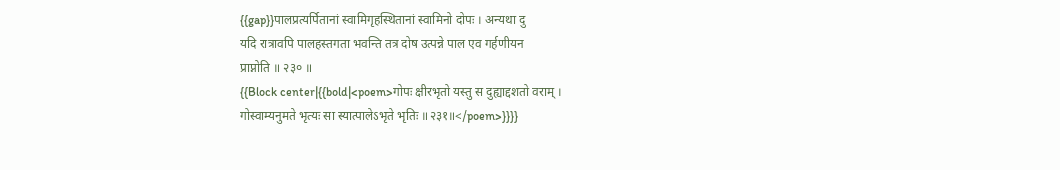{{gap}}पालप्रत्यर्पितानां स्वामिगृहस्थितानां स्वामिनो दोपः । अन्यथा दु
यदि रात्रावपि पालहस्तगता भवन्ति तत्र दोष उत्पन्ने पाल एव गर्हणीयन
प्राप्नोति ॥ २३० ॥
{{Block center|{{bold|<poem>गोपः क्षीरभृतो यस्तु स दुह्याद्दशतो वराम् ।
गोस्वाम्यनुमते भृत्यः सा स्यात्पालेऽभृते भृतिः ॥२३१॥</poem>}}}}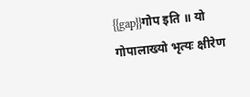{{gap}}गोप इति ॥ यो गोपालाख्यो भृत्यः क्षीरेण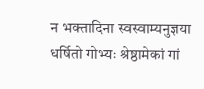न भक्तादिना स्वस्वाम्यनुज्ञया
धर्षितो गोभ्यः श्रेष्ठामेकां गां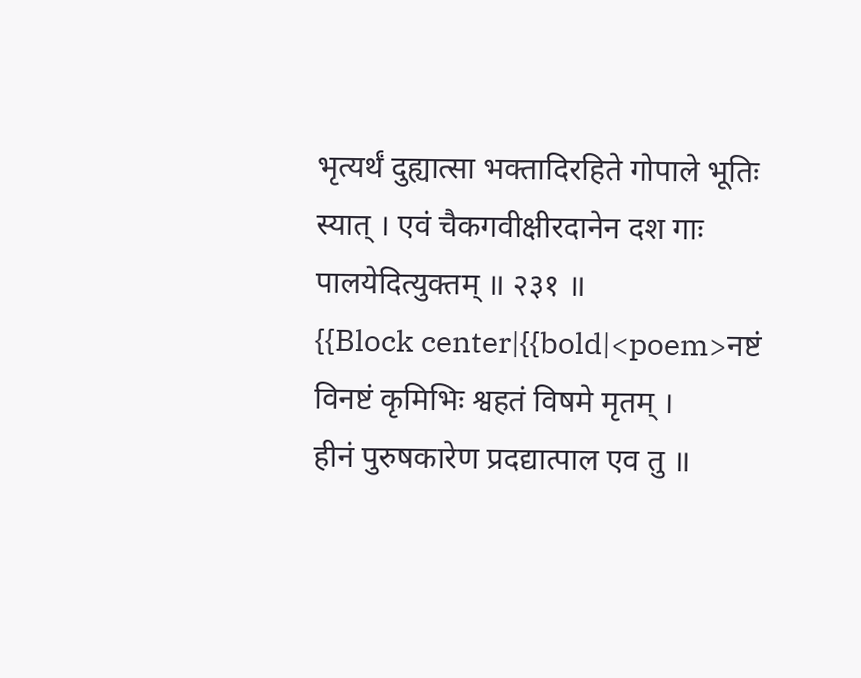भृत्यर्थं दुह्यात्सा भक्तादिरहिते गोपाले भूतिः
स्यात् । एवं चैकगवीक्षीरदानेन दश गाः पालयेदित्युक्तम् ॥ २३१ ॥
{{Block center|{{bold|<poem>नष्टं विनष्टं कृमिभिः श्वहतं विषमे मृतम् ।
हीनं पुरुषकारेण प्रदद्यात्पाल एव तु ॥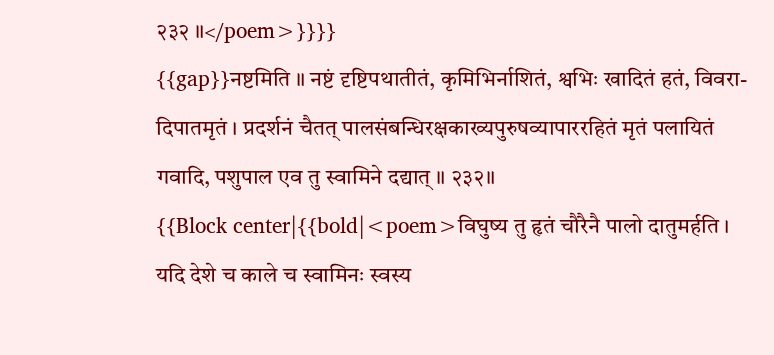२३२ ॥</poem>}}}}
{{gap}}नष्टमिति ॥ नष्टं दृष्टिपथातीतं, कृमिभिर्नाशितं, श्वभिः खादितं हतं, विवरा-
दिपातमृतं । प्रदर्शनं चैतत् पालसंबन्धिरक्षकाख्यपुरुषव्यापाररहितं मृतं पलायितं
गवादि, पशुपाल एव तु स्वामिने दद्यात् ॥ २३२॥
{{Block center|{{bold|<poem>विघुष्य तु हृतं चौरैनै पालो दातुमर्हति ।
यदि देशे च काले च स्वामिनः स्वस्य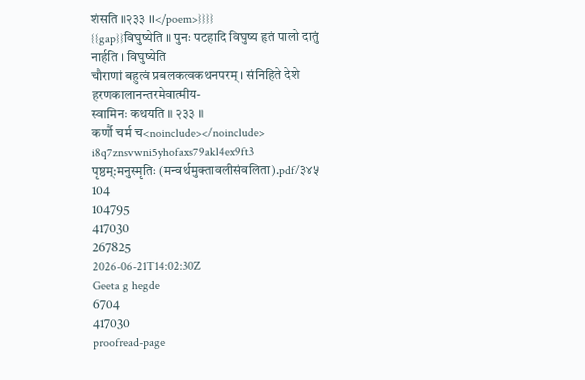शंसति ॥२३३ ।।</poem>}}}}
{{gap}}विघुष्येति ॥ पुनः पटहादि विघुष्य हृतं पालो दातुं नार्हति । विघुष्येति
चौराणां बहुत्वं प्रबलकत्वकथनपरम् । संनिहिते देशे हरणकालानन्तरमेवात्मीय-
स्वामिनः कथयति ॥ २३३ ॥
कर्णौ चर्म च<noinclude></noinclude>
i8q7znsvwni5yhofaxs79akl4ex9ft3
पृष्ठम्:मनुस्मृतिः (मन्वर्थमुक्तावलीसंवलिता).pdf/३४५
104
104795
417030
267825
2026-06-21T14:02:30Z
Geeta g hegde
6704
417030
proofread-page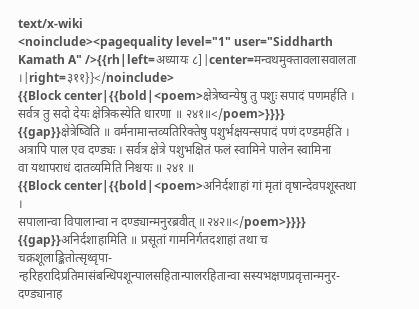text/x-wiki
<noinclude><pagequality level="1" user="Siddharth Kamath A" />{{rh|left=अध्यायः ८]|center=मन्वथमुक्तावलासवालता ।|right=३११}}</noinclude>
{{Block center|{{bold|<poem>क्षेत्रेष्वन्येषु तु पशुः सपादं पणमर्हति ।
सर्वत्र तु सदो देयः क्षेत्रिकस्येति धारणा ॥ २४१॥</poem>}}}}
{{gap}}क्षेत्रेष्विति ॥ वर्मनामान्तव्यतिरिक्तेषु पशुर्भक्षयन्सपादं पणं दण्डमर्हति ।
अत्रापि पाल एव दण्ड्यः । सर्वत्र क्षेत्रे पशुभक्षितं फलं स्वामिने पालेन स्वामिना
वा यथापराधं दातव्यमिति निश्चयः ॥ २४१ ॥
{{Block center|{{bold|<poem>अनिर्दशाहां गां मृतां वृषान्देवपशूस्तथा ।
सपालान्वा विपालान्वा न दण्ड्यान्मनुरब्रवीत् ॥२४२॥</poem>}}}}
{{gap}}अनिर्दशाहामिति ॥ प्रसूतां गामनिर्गतदशाहां तथा च चक्रशूलाङ्कितोत्सृथ्वृपा-
न्हरिहरादिप्रतिमासंबन्धिपशून्पालसहितान्पालरहितान्वा सस्यभक्षणप्रवृत्तान्मनुर-
दण्ड्यानाह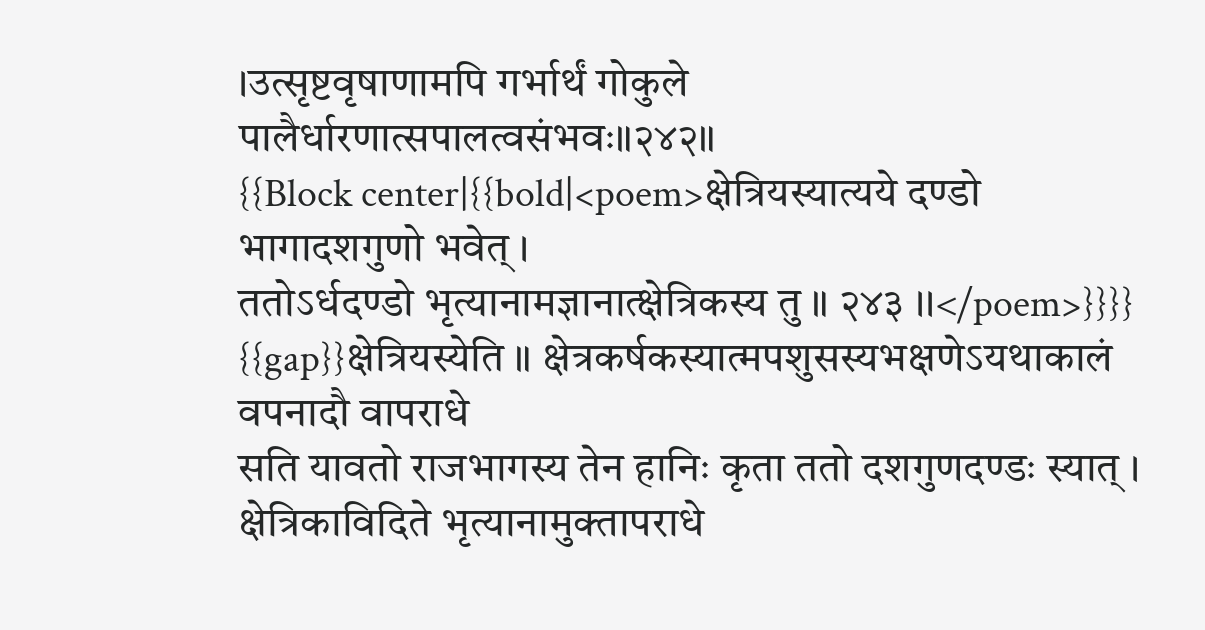।उत्सृष्टवृषाणामपि गर्भार्थं गोकुले पालैर्धारणात्सपालत्वसंभवः॥२४२॥
{{Block center|{{bold|<poem>क्षेत्रियस्यात्यये दण्डो भागादशगुणो भवेत् ।
ततोऽर्धदण्डो भृत्यानामज्ञानात्क्षेत्रिकस्य तु ॥ २४३ ।।</poem>}}}}
{{gap}}क्षेत्रियस्येति ॥ क्षेत्रकर्षकस्यात्मपशुसस्यभक्षणेऽयथाकालं वपनादौ वापराधे
सति यावतो राजभागस्य तेन हानिः कृता ततो दशगुणदण्डः स्यात् ।
क्षेत्रिकाविदिते भृत्यानामुक्तापराधे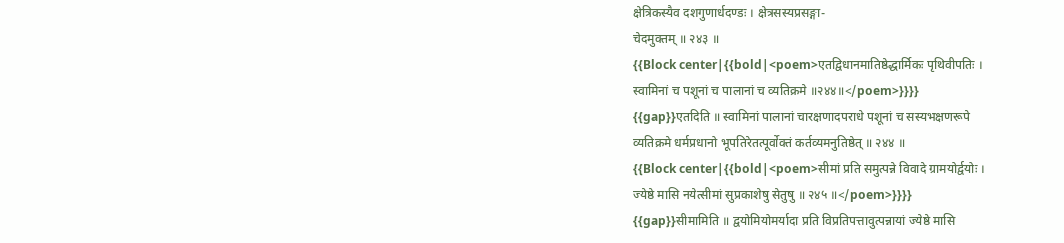क्षेत्रिकस्यैव दशगुणार्धदण्डः । क्षेत्रसस्यप्रसङ्गा-
चेदमुक्तम् ॥ २४३ ॥
{{Block center|{{bold|<poem>एतद्विधानमातिष्ठेद्धार्मिकः पृथिवीपतिः ।
स्वामिनां च पशूनां च पालानां च व्यतिक्रमे ॥२४४॥</poem>}}}}
{{gap}}एतदिति ॥ स्वामिनां पालानां चारक्षणादपराधे पशूनां च सस्यभक्षणरूपे
व्यतिक्रमे धर्मप्रधानो भूपतिरेतत्पूर्वोक्तं कर्तव्यमनुतिष्ठेत् ॥ २४४ ॥
{{Block center|{{bold|<poem>सीमां प्रति समुत्पन्ने विवादे ग्रामयोर्द्वयोः ।
ज्येष्ठे मासि नयेत्सीमां सुप्रकाशेषु सेतुषु ॥ २४५ ॥</poem>}}}}
{{gap}}सीमामिति ॥ द्वयोमियोमर्यादा प्रति विप्रतिपत्तावुत्पन्नायां ज्येष्ठे मासि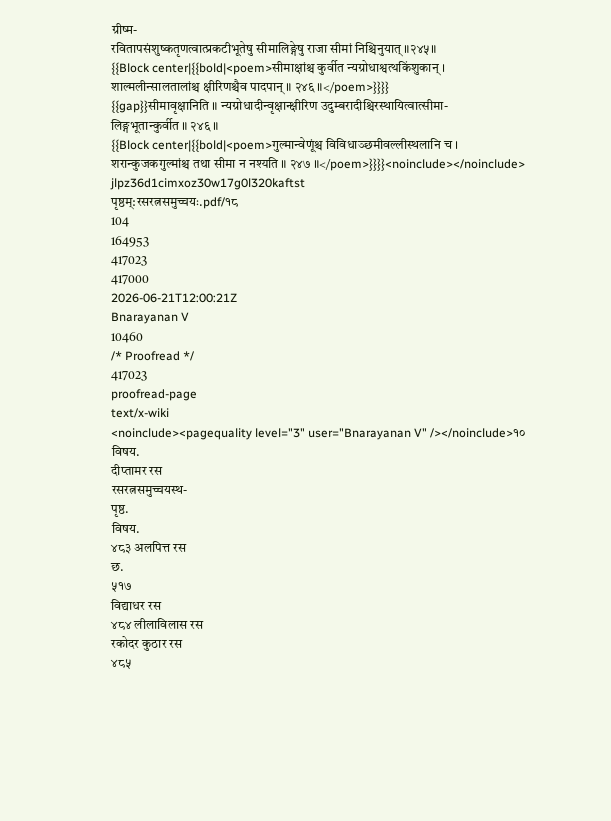ग्रीष्म-
रवितापसंशुष्कतृणत्वात्प्रकटीभूतेषु सीमालिङ्गेषु राजा सीमां निश्चिनुयात् ॥२४५॥
{{Block center|{{bold|<poem>सीमाक्षांश्च कुर्वीत न्यग्रोधाश्वत्थकिंशुकान् ।
शाल्मलीन्सालतालांश्च क्षीरिणश्चैव पादपान् ॥ २४६ ॥</poem>}}}}
{{gap}}सीमावृक्षानिति ॥ न्यग्रोधादीन्वृक्षान्क्षीरिण उदुम्बरादीश्चिरस्थायित्वात्सीमा-
लिङ्गभूतान्कुर्वीत ॥ २४६ ॥
{{Block center|{{bold|<poem>गुल्मान्वेणूंश्च विविधाञ्छमीवल्लीस्थलानि च ।
शरान्कुजकगुल्मांश्च तथा सीमा न नश्यति ॥ २४७ ॥</poem>}}}}<noinclude></noinclude>
jlpz36d1cimxoz30w17g0l320kaftst
पृष्ठम्:रसरत्नसमुच्चयः.pdf/१८
104
164953
417023
417000
2026-06-21T12:00:21Z
Bnarayanan V
10460
/* Proofread */
417023
proofread-page
text/x-wiki
<noinclude><pagequality level="3" user="Bnarayanan V" /></noinclude>१०
विषय.
दीप्तामर रस
रसरत्नसमुच्चयस्थ-
पृष्ठ.
विषय.
४८३ अलपित्त रस
छ.
५१७
विद्याधर रस
४८४ लीलाविलास रस
रकोदर कुठार रस
४८५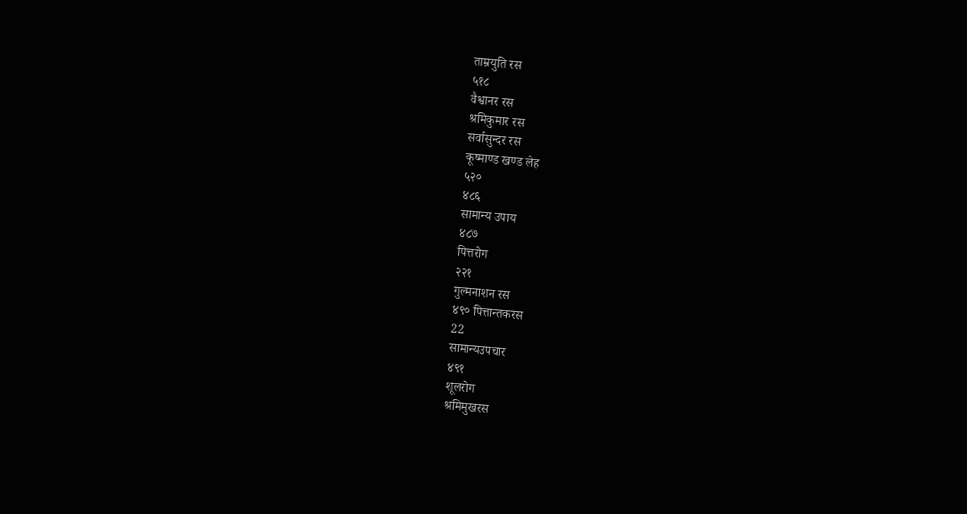ताम्रयुति रस
५१८
वैश्वानर रस
श्रमिकुमार रस
सर्वासुन्दर रस
कूष्माण्ड खण्ड लेह
५२०
४८६
सामान्य उपाय
४८७
पित्तरोग
२२१
गुल्मनाशन रस
४९० पित्तान्तकरस
22
सामान्यउपचार
४९१
शूलरोग
श्रमिमुखरस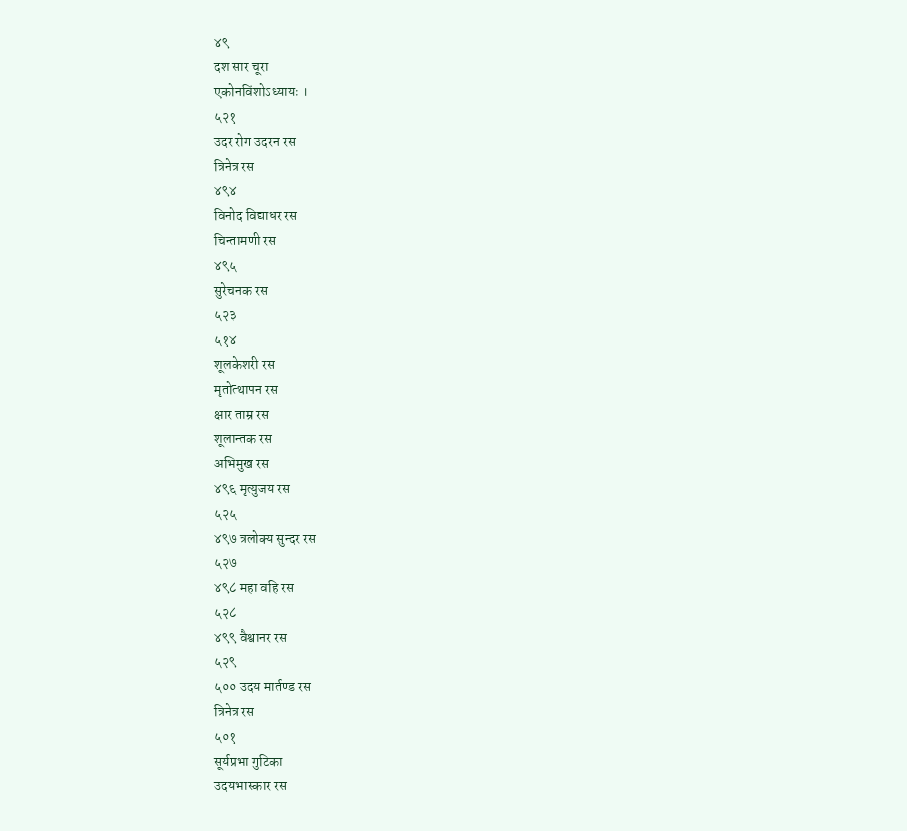४९
दश सार चूरा
एकोनविंशोऽध्यायः ।
५२१
उदर रोग उदरन रस
त्रिनेत्र रस
४९४
विनोद विद्याधर रस
चिन्तामणी रस
४९५
सुरेचनक रस
५२३
५१४
शूलकेशरी रस
मृतोत्थापन रस
क्षार ताम्र रस
शूलान्तक रस
अभिमुख रस
४९६ मृत्युजय रस
५२५
४९७ त्रलोक्य सुन्दर रस
५२७
४९८ महा वहि रस
५२८
४९९ वैश्वानर रस
५२९
५०० उदय मार्तण्ड रस
त्रिनेत्र रस
५०१
सूर्यप्रभा गुटिका
उदयभास्कार रस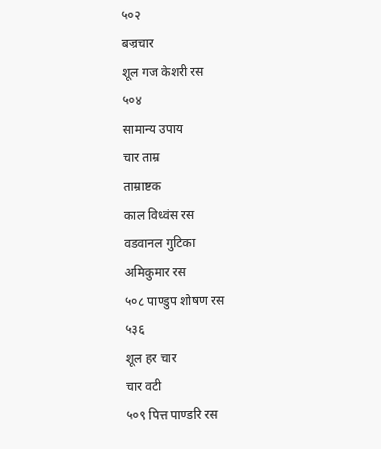५०२
बज्रचार
शूल गज केशरी रस
५०४
सामान्य उपाय
चार ताम्र
ताम्राष्टक
काल विध्वंस रस
वडवानल गुटिका
अमिकुमार रस
५०८ पाण्डुप शोषण रस
५३६
शूल हर चार
चार वटी
५०९ पित्त पाण्डरि रस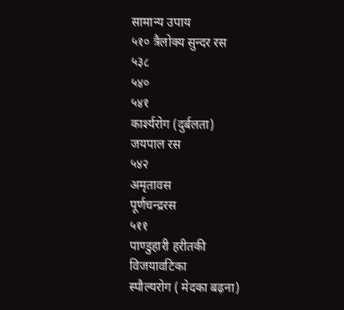सामान्य उपाय
५१० त्रैलोक्य सुन्दर रस
५३८
५४०
५४१
कार्श्यरोग (दुर्बलता)
जयपाल रस
५४२
अमृतावस
पूर्णचन्द्ररस
५११
पाण्डुहारी हरीतकी
विजयावटिका
स्पौल्यरोग ( मेदका बढ़ना)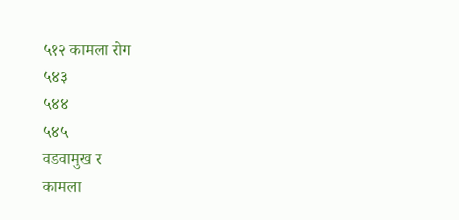५१२ कामला रोग
५४३
५४४
५४५
वडवामुख र
कामला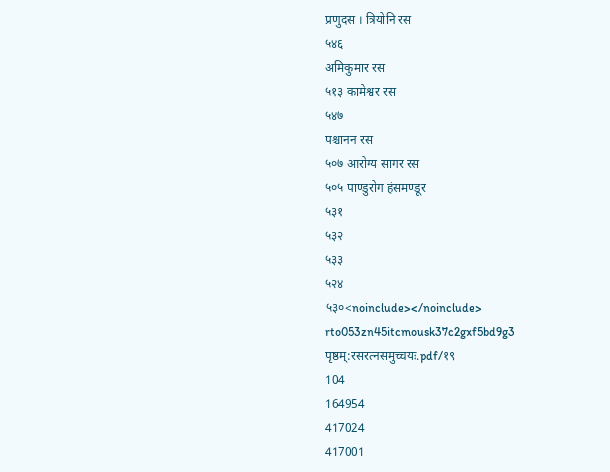प्रणुदस । त्रियोनि रस
५४६
अमिकुमार रस
५१३ कामेश्वर रस
५४७
पश्चानन रस
५०७ आरोग्य सागर रस
५०५ पाण्डुरोग हंसमण्डूर
५३१
५३२
५३३
५२४
५३०<noinclude></noinclude>
rto053zn45itcmousk37c2gxf5bd9g3
पृष्ठम्:रसरत्नसमुच्चयः.pdf/१९
104
164954
417024
417001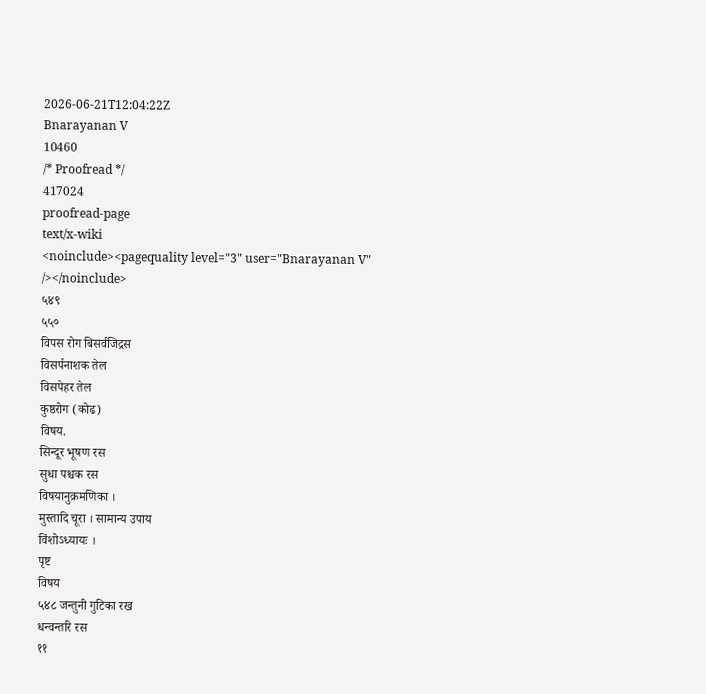2026-06-21T12:04:22Z
Bnarayanan V
10460
/* Proofread */
417024
proofread-page
text/x-wiki
<noinclude><pagequality level="3" user="Bnarayanan V" /></noinclude>
५४९
५५०
विपस रोग बिसर्वजिद्रस
विसर्पनाशक तेल
विसपेहर तेल
कुष्ठरोग (कोढ)
विषय.
सिन्दूर भूषण रस
सुधा पश्चक रस
विषयानुक्रमणिका ।
मुस्तादि चूरा । सामान्य उपाय
विंशोऽध्यायः ।
पृष्ट
विषय
५४८ जन्तुनी गुटिका रख
धन्वन्तरि रस
११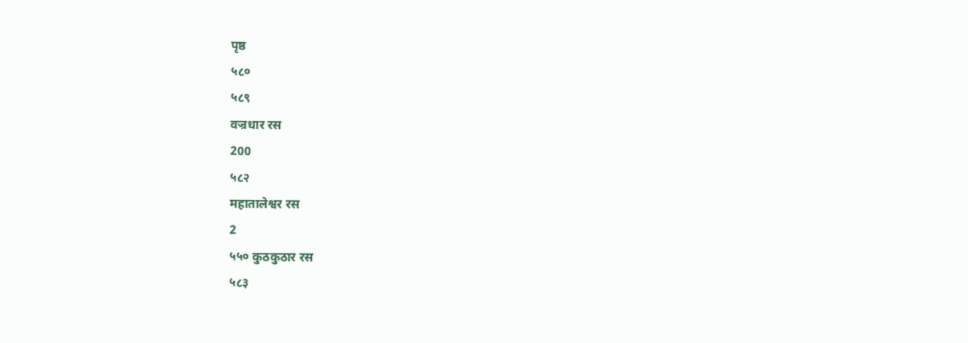पृष्ठ
५८०
५८९
वज्रधार रस
200
५८२
महातालेश्वर रस
2
५५० कुठकुठार रस
५८३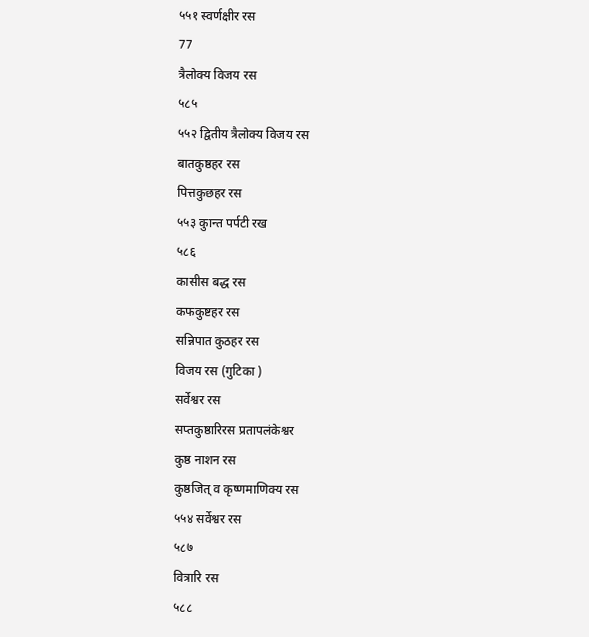५५१ स्वर्णक्षीर रस
77
त्रैलोक्य विजय रस
५८५
५५२ द्वितीय त्रैलोक्य विजय रस
बातकुष्ठहर रस
पित्तकुछहर रस
५५३ कुान्त पर्पटी रख
५८६
कासीस बद्ध रस
कफकुष्टहर रस
सन्निपात कुठहर रस
विजय रस (गुटिका )
सर्वेश्वर रस
सप्तकुष्ठारिरस प्रतापलंकेश्वर
कुष्ठ नाशन रस
कुष्ठजित् व कृष्णमाणिक्य रस
५५४ सर्वेश्वर रस
५८७
वित्रारि रस
५८८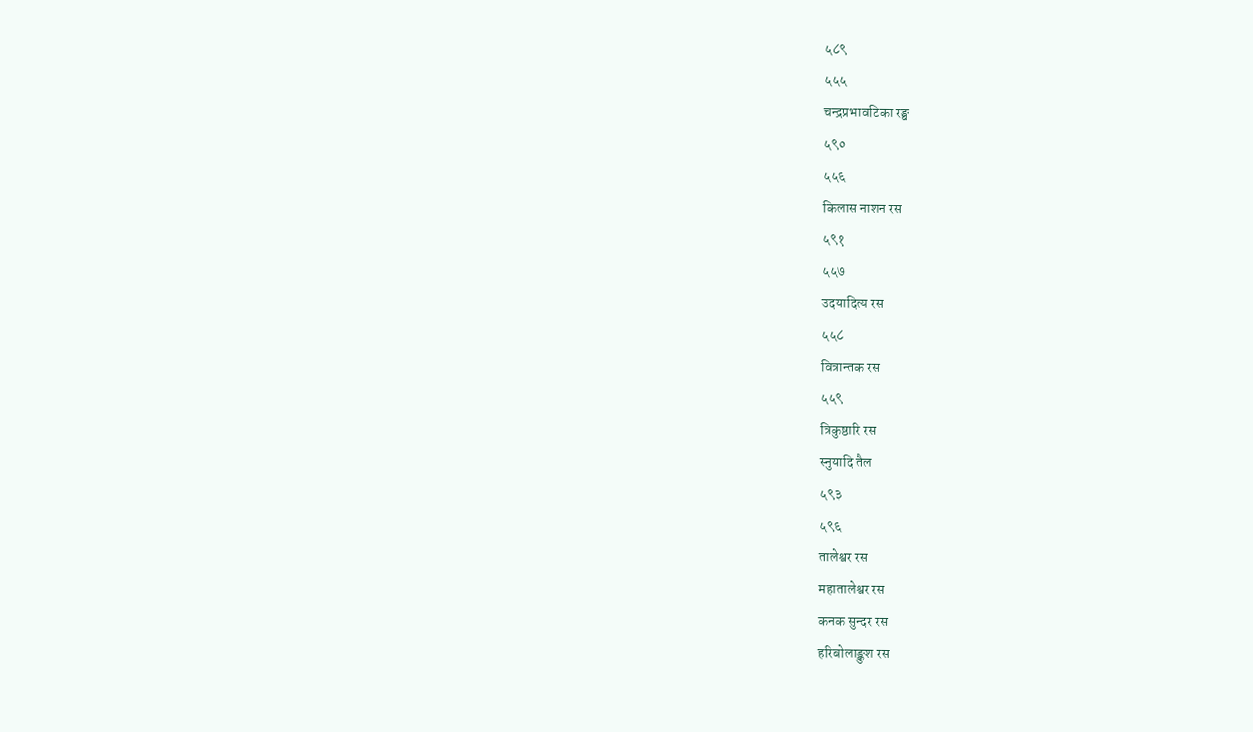५८९
५५५
चन्द्रप्रभावटिका रङ्घ
५९०
५५६
किलास नाशन रस
५९१
५५७
उदयादित्य रस
५५८
वित्रान्तक रस
५५९
त्रिकुष्ठारि रस
स्नुयादि तैल
५९३
५९६
तालेश्वर रस
महातालेश्वर रस
कनक सुन्दर रस
हरिबोलाङ्कुश रस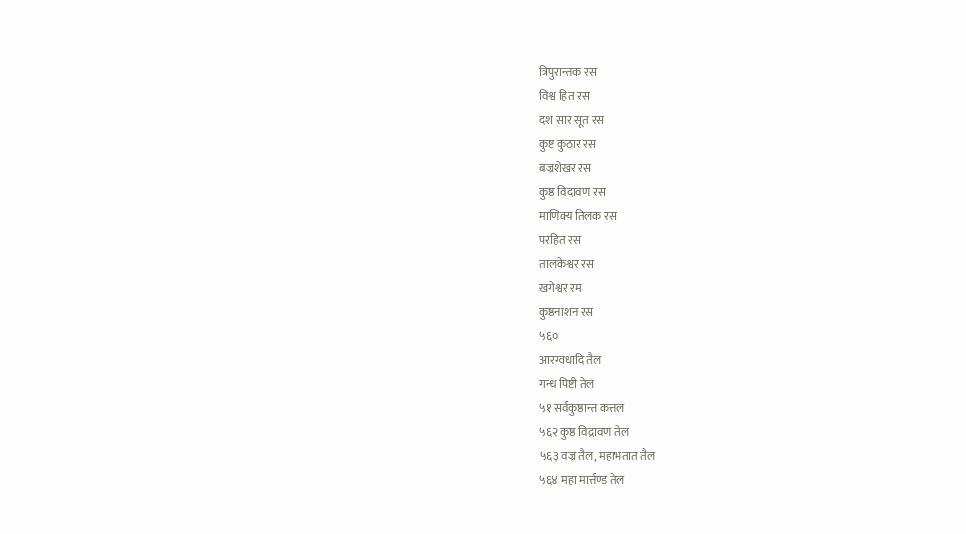त्रिपुरान्तक रस
विश्व हित रस
दश सार सूत रस
कुष्ट कुठार रस
बज्रशेखर रस
कुष्ठ विदावण रस
माणिक्य तिलक रस
परहित रस
तालकेश्वर रस
खगेश्वर रम
कुष्ठनाशन रस
५६०
आरग्वधादि तैल
गन्ध पिष्टी तेल
५१ सर्वकुष्ठान्त कत्तल
५६२ कुष्ठ विद्रावण तेल
५६३ वज्र तैल, महाभतात तैल
५६४ महा मार्त्तण्ड तेल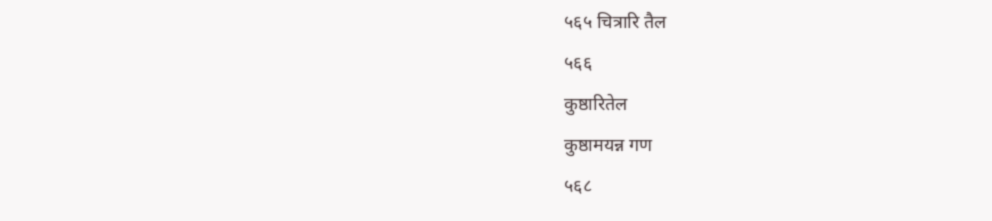५६५ चित्रारि तैल
५६६
कुष्ठारितेल
कुष्ठामयन्न गण
५६८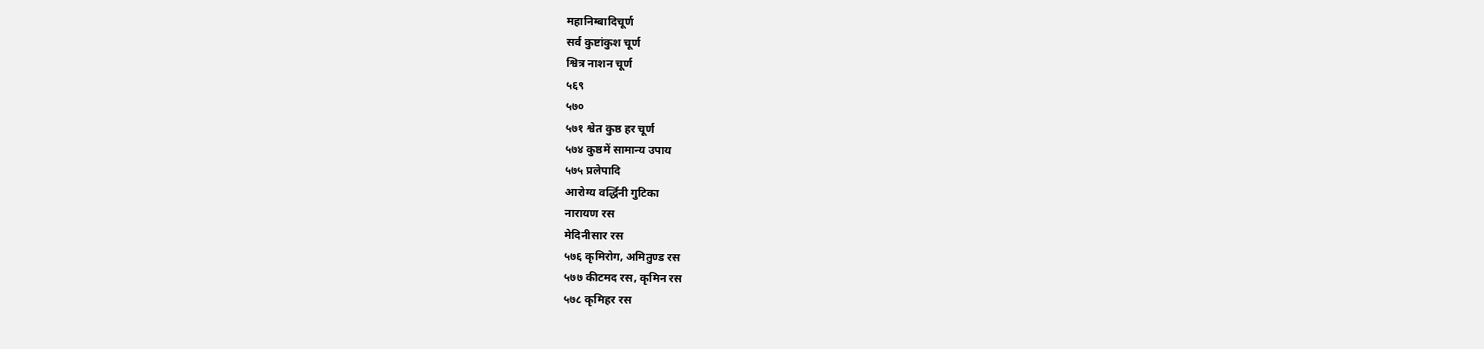महानिम्बादिचूर्ण
सर्व कुष्टांकुश चूर्ण
श्वित्र नाशन चूर्ण
५६९
५७०
५७१ श्वेत कुष्ठ हर चूर्ण
५७४ कुष्ठमें सामान्य उपाय
५७५ प्रलेपादि
आरोग्य वर्द्धिनी गुटिका
नारायण रस
मेदिनीसार रस
५७६ कृमिरोग, अमितुण्ड रस
५७७ कीटमद रस, कृमिन रस
५७८ कृमिहर रस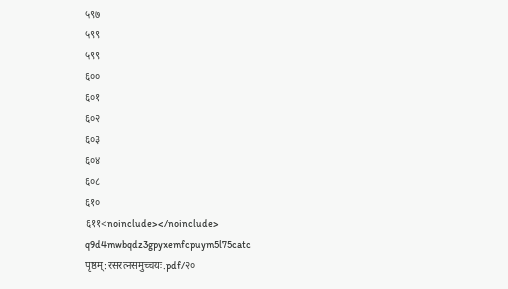५९७
५९९
५९९
६००
६०१
६०२
६०३
६०४
६०८
६१०
६११<noinclude></noinclude>
q9d4mwbqdz3gpyxemfcpuym5l75catc
पृष्ठम्:रसरत्नसमुच्चयः.pdf/२०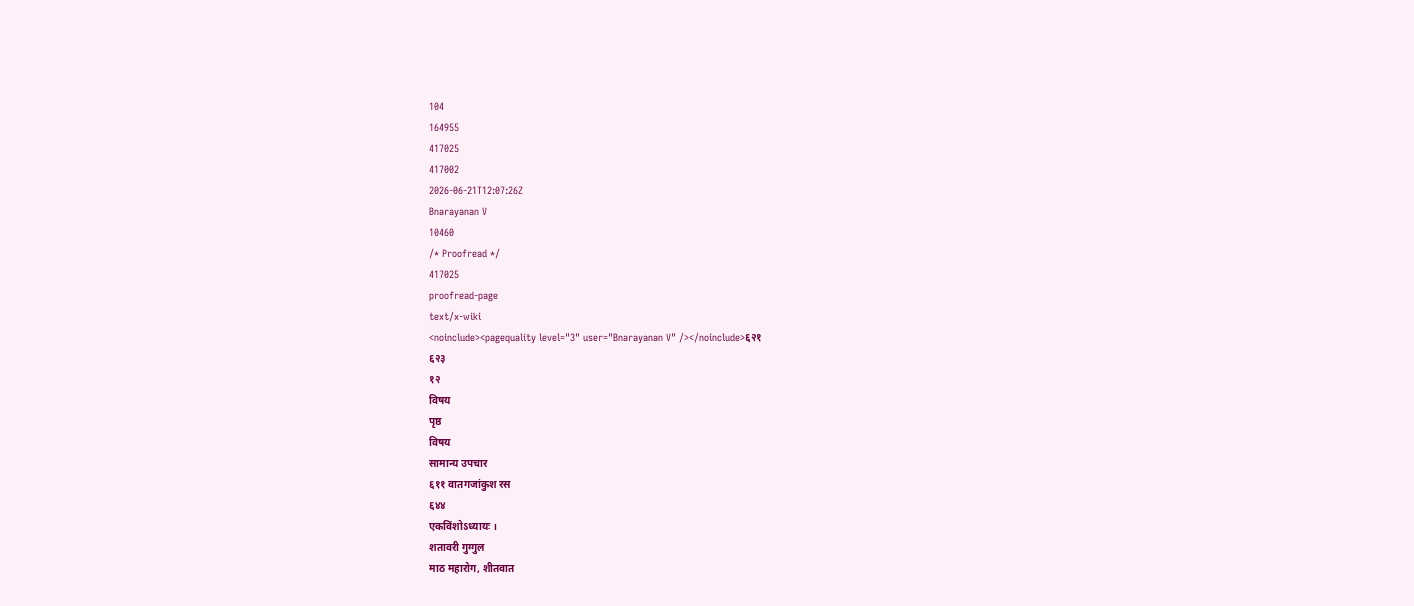104
164955
417025
417002
2026-06-21T12:07:26Z
Bnarayanan V
10460
/* Proofread */
417025
proofread-page
text/x-wiki
<noinclude><pagequality level="3" user="Bnarayanan V" /></noinclude>६२१
६२३
१२
विषय
पृष्ठ
विषय
सामान्य उपचार
६११ वातगजांकुश रस
६४४
एकविंशोऽध्यायः ।
शतावरी गुग्गुल
माठ महारोग, शीतवात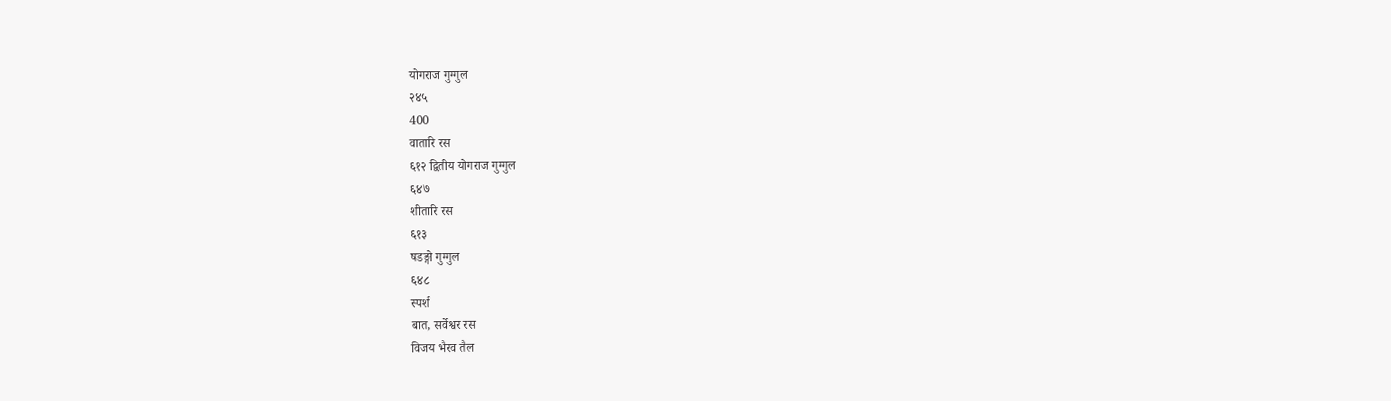योगराज गुग्गुल
२४५
400
वातारि रस
६१२ द्वितीय योगराज गुग्गुल
६४७
शीतारि रस
६१३
षडङ्गो गुग्गुल
६४८
स्पर्श
बात, सर्वेश्वर रस
विजय भैरव तैल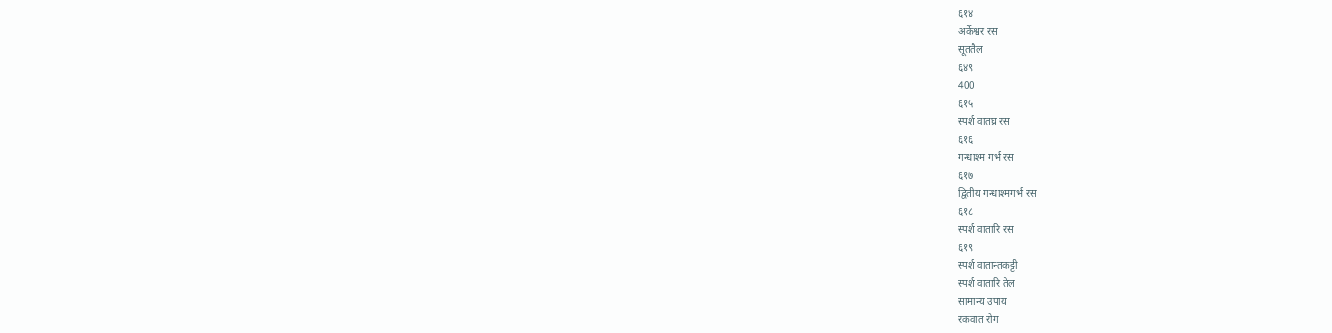६१४
अर्केश्वर रस
सूततैल
६४९
400
६१५
स्पर्श वातघ्र रस
६१६
गन्धाश्म गर्भ रस
६१७
द्वितीय गन्धाश्मगर्भ रस
६१८
स्पर्श वातारि रस
६१९
स्पर्श वातान्तकट्टी
स्पर्श वातारि तेल
सामान्य उपाय
रकवात रोग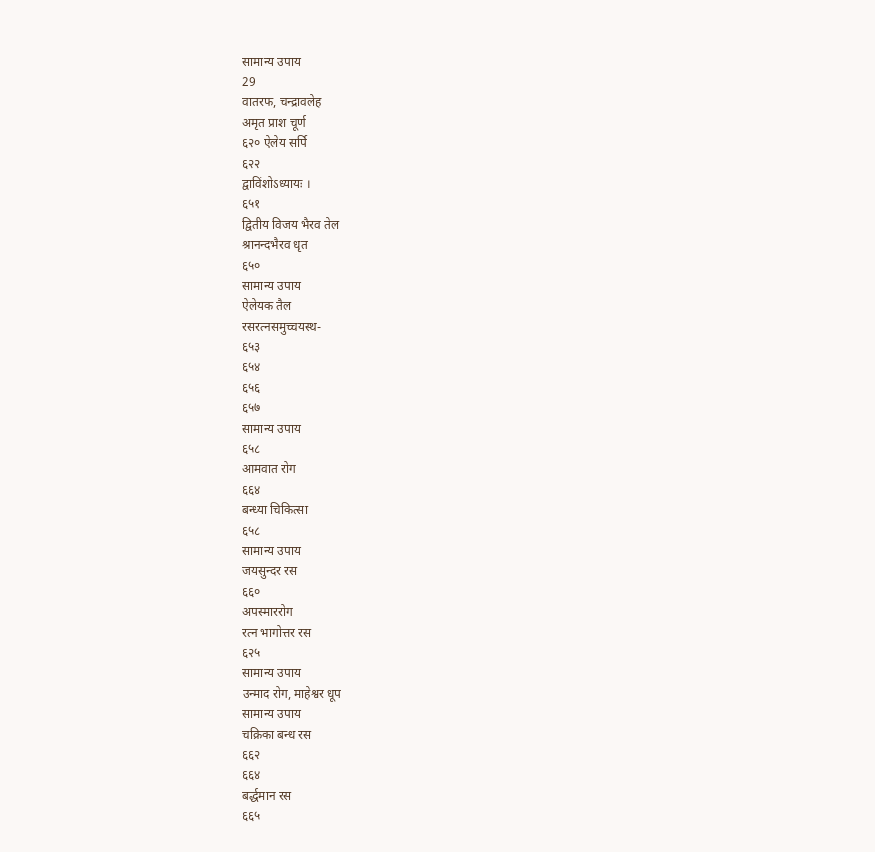सामान्य उपाय
29
वातरफ, चन्द्रावलेह
अमृत प्राश चूर्ण
६२० ऐलेय सर्पि
६२२
द्वाविंशोऽध्यायः ।
६५१
द्वितीय विजय भैरव तेल
श्रानन्दभैरव धृत
६५०
सामान्य उपाय
ऐलेयक तैल
रसरत्नसमुच्चयस्थ-
६५३
६५४
६५६
६५७
सामान्य उपाय
६५८
आमवात रोग
६६४
बन्ध्या चिकित्सा
६५८
सामान्य उपाय
जयसुन्दर रस
६६०
अपस्माररोग
रत्न भागोत्तर रस
६२५
सामान्य उपाय
उन्माद रोग, माहेश्वर धूप
सामान्य उपाय
चक्रिका बन्ध रस
६६२
६६४
बर्द्धमान रस
६६५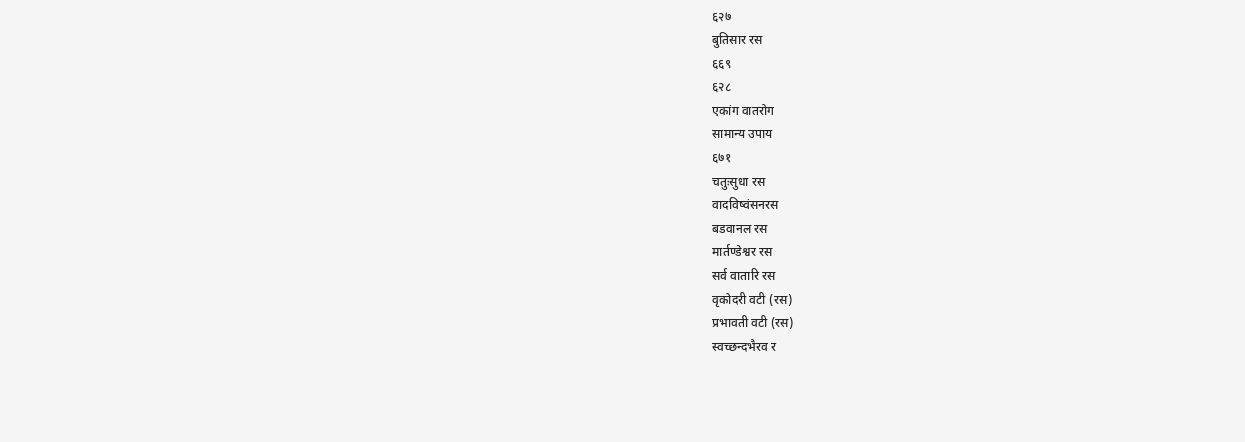६२७
बुतिसार रस
६६९
६२८
एकांग वातरोग
सामान्य उपाय
६७१
चतुःसुधा रस
वादविष्वंसनरस
बडवानल रस
मार्तण्डेश्वर रस
सर्व वातारि रस
वृकोदरी वटी (रस)
प्रभावती वटी (रस)
स्वच्छन्दभैरव र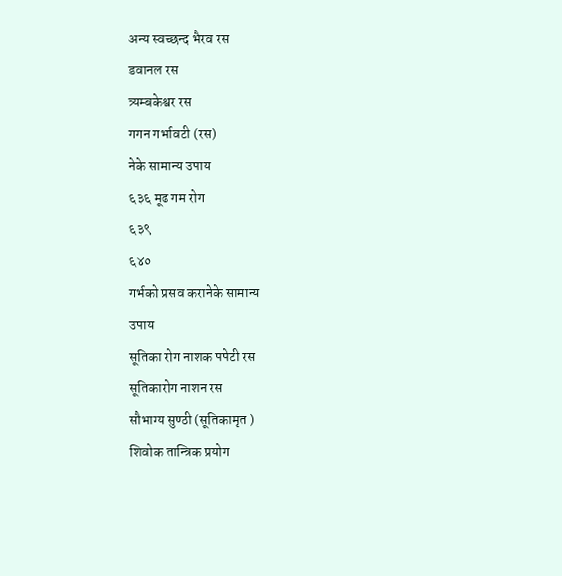अन्य स्वच्छन्द भैरव रस
डवानल रस
त्र्यम्बकेश्वर रस
गगन गर्भावटी (रस)
नेके सामान्य उपाय
६३६ मूढ गम रोग
६३९
६४०
गर्भको प्रसव करानेके सामान्य
उपाय
सूतिका रोग नाशक पपेटी रस
सूतिकारोग नाशन रस
सौभाग्य सुण्ठी (सूतिकामृत )
शिवोक तान्त्रिक प्रयोग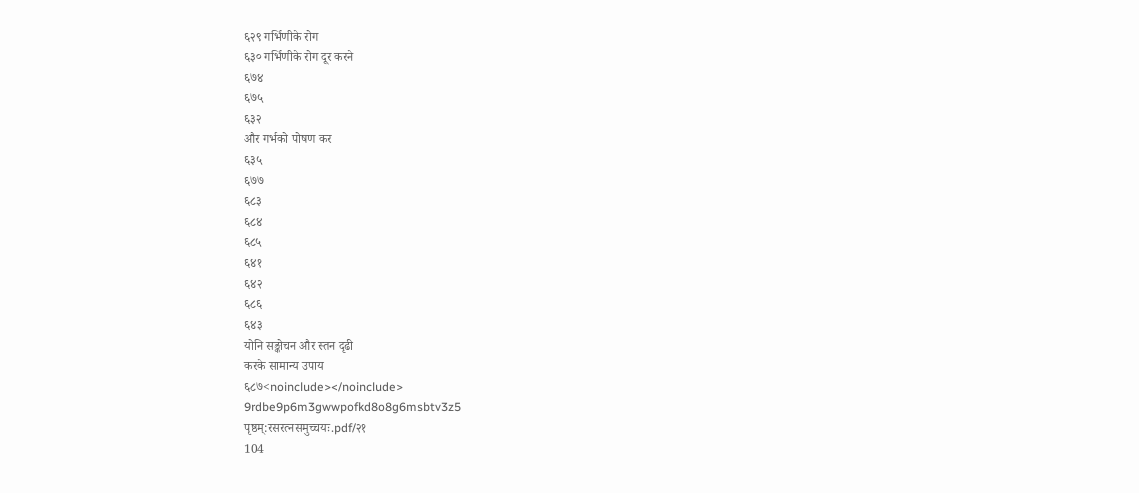६२९ गर्भिणीके रोग
६३० गर्भिणीके रोग दूर करने
६७४
६७५
६३२
और गर्भको पोषण कर
६३५
६७७
६८३
६८४
६८५
६४१
६४२
६८६
६४३
योनि सङ्कोचन और स्तन दृढी
करके सामान्य उपाय
६८७<noinclude></noinclude>
9rdbe9p6m3gwwpofkd8o8g6msbtv3z5
पृष्ठम्:रसरत्नसमुच्चयः.pdf/२१
104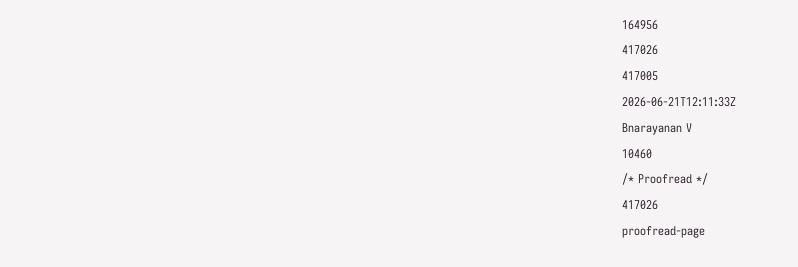164956
417026
417005
2026-06-21T12:11:33Z
Bnarayanan V
10460
/* Proofread */
417026
proofread-page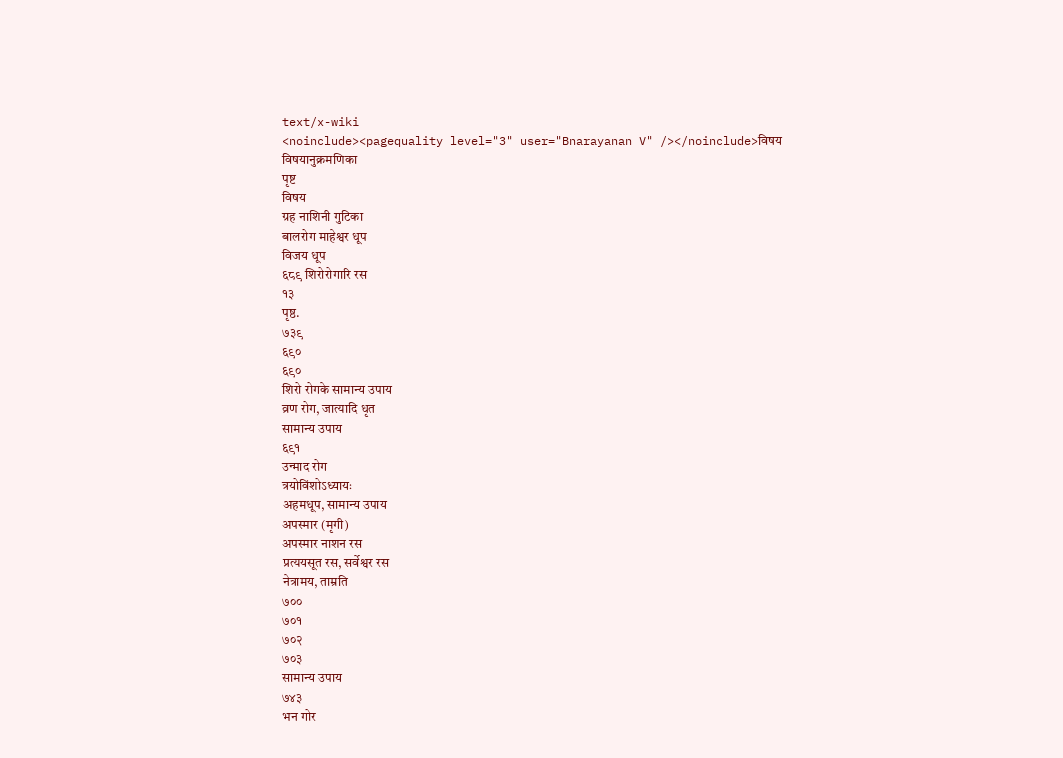text/x-wiki
<noinclude><pagequality level="3" user="Bnarayanan V" /></noinclude>विषय
विषयानुक्रमणिका
पृष्ट
विषय
ग्रह नाशिनी गुटिका
बालरोग माहेश्वर धूप
विजय धूप
६८९ शिरोरोगारि रस
१३
पृष्ठ.
७३९
६९०
६९०
शिरो रोगके सामान्य उपाय
व्रण रोग, जात्यादि धृत
सामान्य उपाय
६९१
उन्माद रोग
त्रयोविंशोऽध्यायः
अहमधूप, सामान्य उपाय
अपस्मार (मृगी)
अपस्मार नाशन रस
प्रत्ययसूत रस, सर्वेश्वर रस
नेत्रामय, ताम्रति
७००
७०१
७०२
७०३
सामान्य उपाय
७४३
भन गोर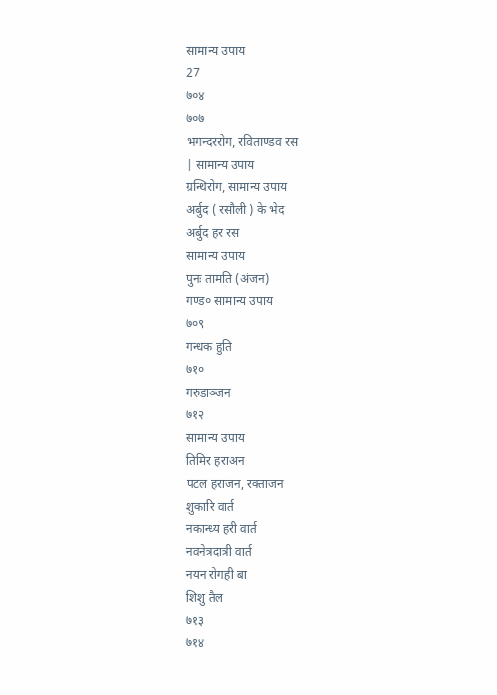सामान्य उपाय
27
७०४
७०७
भगन्दररोग, रविताण्डव रस
| सामान्य उपाय
ग्रन्थिरोग, सामान्य उपाय
अर्बुद ( रसौली ) के भेद
अर्बुद हर रस
सामान्य उपाय
पुनः तामति (अंजन)
गण्ड० सामान्य उपाय
७०९
गन्धक हुति
७१०
गरुडाञ्जन
७१२
सामान्य उपाय
तिमिर हराअन
पटल हराजन, रक्ताजन
शुकारि वार्त
नकान्ध्य हरी वार्त
नवनेत्रदात्री वार्त
नयन रोगही बा
शिशु तैल
७१३
७१४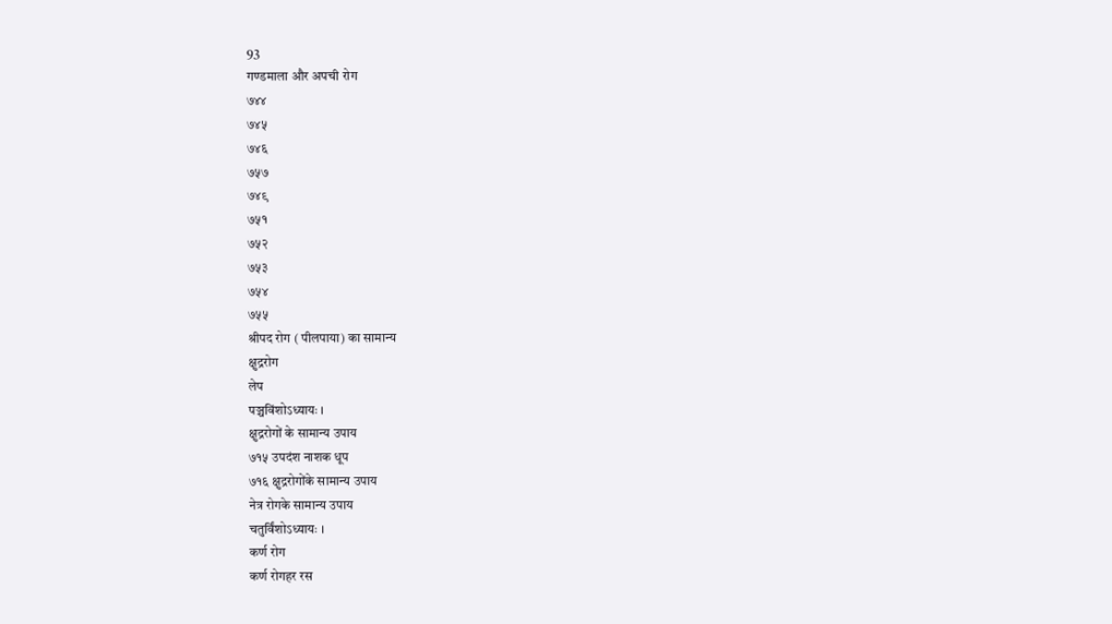93
गण्डमाला और अपची रोग
७४४
७४५
७४६
७५७
७४९
७५१
७५२
७५३
७५४
७५५
श्रीपद रोग ( पीलपाया) का सामान्य
क्षुद्ररोग
लेप
पञ्चविंशोऽध्यायः ।
क्षुद्ररोगों के सामान्य उपाय
७१५ उपदंश नाशक धूप
७१६ क्षुद्ररोगोंके सामान्य उपाय
नेत्र रोगके सामान्य उपाय
चतुर्विंशोऽध्यायः ।
कर्ण रोग
कर्ण रोगहर रस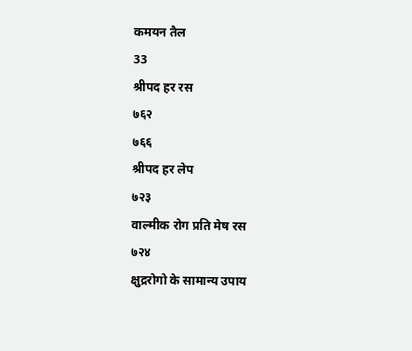कमयन तैल
33
श्रीपद हर रस
७६२
७६६
श्रीपद हर लेप
७२३
वाल्मीक रोग प्रति मेष रस
७२४
क्षुद्ररोगो के सामान्य उपाय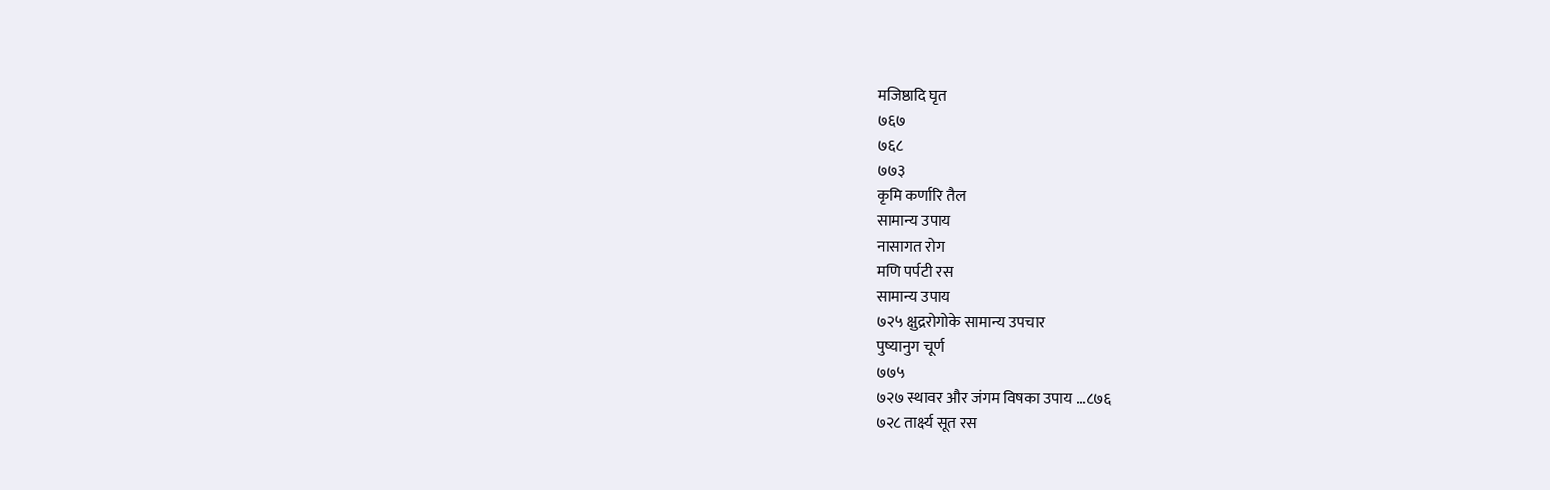मजिष्ठादि घृत
७६७
७६८
७७३
कृमि कर्णारि तैल
सामान्य उपाय
नासागत रोग
मणि पर्पटी रस
सामान्य उपाय
७२५ क्षुद्ररोगोके सामान्य उपचार
पुष्यानुग चूर्ण
७७५
७२७ स्थावर और जंगम विषका उपाय ...८७६
७२८ तार्क्ष्य सूत रस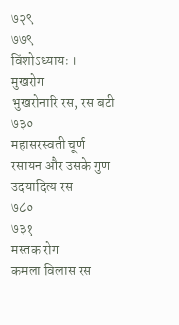७२९
७७९
विंशोऽध्यायः ।
मुखरोग
भुखरोनारि रस, रस बटी
७३०
महासरस्वती चूर्ण
रसायन और उसके गुण
उदयादित्य रस
७८०
७३१
मस्तक रोग
कमला विलास रस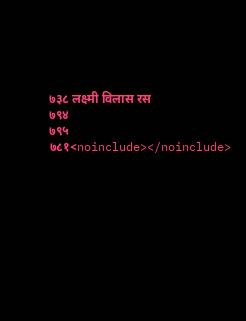७३८ लक्ष्मी विलास रस
७९४
७९५
७८१<noinclude></noinclude>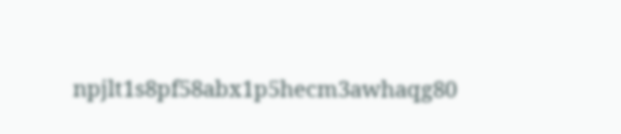npjlt1s8pf58abx1p5hecm3awhaqg80